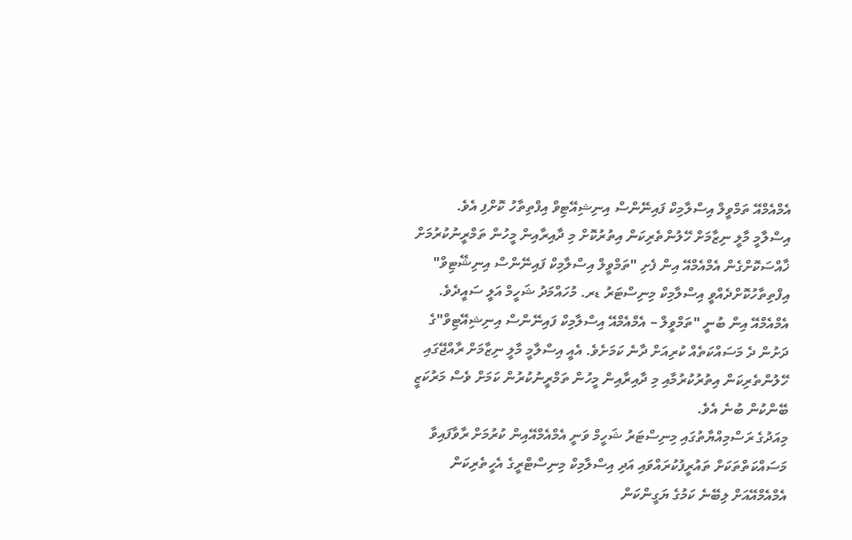އެމްއެމްއޭ ތަމްވީލް އިސްލާމިކް ފައިނޭންސް އިނިޝިއޭޓިވް އިފްތިތާހު ކޮށްފި އެވެ.
އިސްލާމީ މާލީ ނިޒާމަށް ހޭލުންތެރިކަން އިތުރުކޮށް މި ދާއިރާއިން މީހުން ތަމްރީނުކުރުމަށް ޚާއްސަކޮށްގެން އެމްއެމްއޭ އިން ފެށި "ތަމްވީލް އިސްލާމިކް ފައިނޭންސް އިނިޝޭޓިވް" އިފްތިތާހުކޮށްދެއްވީ އިސްލާމިކް މިނިސްޓަރު ޑރ. މުހައްމަދު ޝަހީމް އަލީ ސައީދެވެ.
އެމްއެމްއޭ އިން ބުނީ "ތަމްވީލް – އެމްއެމްއޭ އިސްލާމިކް ފައިނޭންސް އިނިޝިއޭޓިވް"ގެ ދަށުން ދެ މަސައްކަތެއް ކުރިއަށް ދާނެ ކަމަށެވެ. އެއީ އިސްލާމީ މާލީ ނިޒާމަށް ރާއްޖޭގައި ހޭލުންތެރިކަން އިތުރުކުރުމާއި މި ދާއިރާއިން މީހުން ތަމްރީނުކުރުން ކަމަށް ވެސް މަރުކަޒީ ބޭންކުން ބުނެ އެވެ.
މިއަދުގެ ރަސްމިއްޔާތުގައި މިނިސްޓަރު ޝަހީމް ވަނީ އެމްއެމްއޭއިން ކުރުމަށް ރާވާފައިވާ މަސައްކަތްތަކަށް ތައުރީފުކުރައްވައި އަދި އިސްލާމިކް މިނިސްޓްރީގެ އެހީތެރިކަން އެމްއެމްއޭއަށް ލިބޭނެ ކަމުގެ ޔަގީންކަން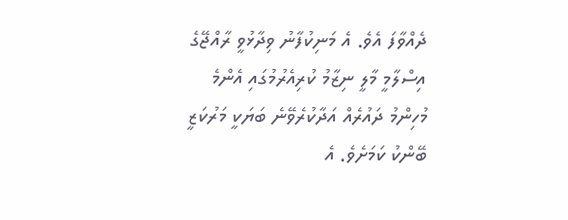ދެއްވާފަ އެވެ. އެ މަނިކުފާނު ވިދާޅުވީ ރާއްޖޭގެ އިސްލާމީ މާލީ ނިޒާމު ކުރިއެރުމުގައި އެންމެ މުހިންމު ދައުރެއް އަދާކުރެވޭނެ ބަޔަކީ މަރުކަޒީ ބޭންކު ކަމަށެވެ. އެ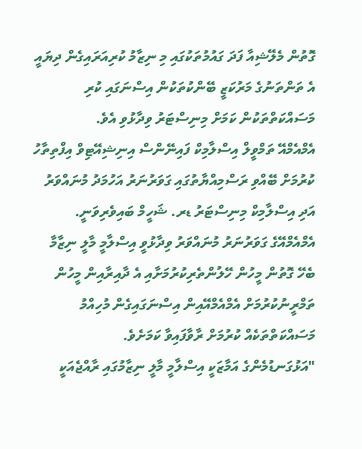ގޮތުން މެލޭޝިއާ ފަދަ ގައުމުތަކުގައި މި ނިޒާމު ކުރިއަރައިގެން ދިޔައީ އެ ތަންތަނުގެ މަރުކަޒީ ބޭންކުތަކުން އިސްނަގައި ކުރި މަސައްކަތްތަކުން ކަމަށް މިނިސްޓަރު ވިދާޅުވި އެވެ.
އެމްއެމްއޭ ތަމްވީލް އިސްލާމިކް ފައިނޭންސް އިނިޝިއޭޓިވް އިފްތިތާހު ކުރުމަށް ބޭއްވި ރަސްމިއްޔާތުގައި ގަވަރުނަރު އަހުމަދު މުނައްވަރު އަދި އިސްލާމިކް މިނިސްޓަރު ޑރ. ޝަހީމް ބައިވެރިވަނީ.
އެމްއެމްއޭގެ ގަވަރުނަރު މުނައްވަރު ވިދާޅުވީ އިސްލާމީ މާލީ ނިޒާމާ ބެހޭ ގޮތުން މީހުން ހޭލުންތެރިކުރުމަށާއި އެ ދާއިރާއިން މީހުން ތަމްރީނުކުރުމަށް އެމްއެމްއޭއިން އިސްނަގައިގެން މުހިއްމު މަސައްކަތްތަކެއް ކުރުމަށް ރާވާފައިވާ ކަމަށެވެ.
"އަޅުގަނޑުމެންގެ އަމާޒަކީ އިސްލާމީ މާލީ ނިޒާމުގައި ރާއްޖެއަކީ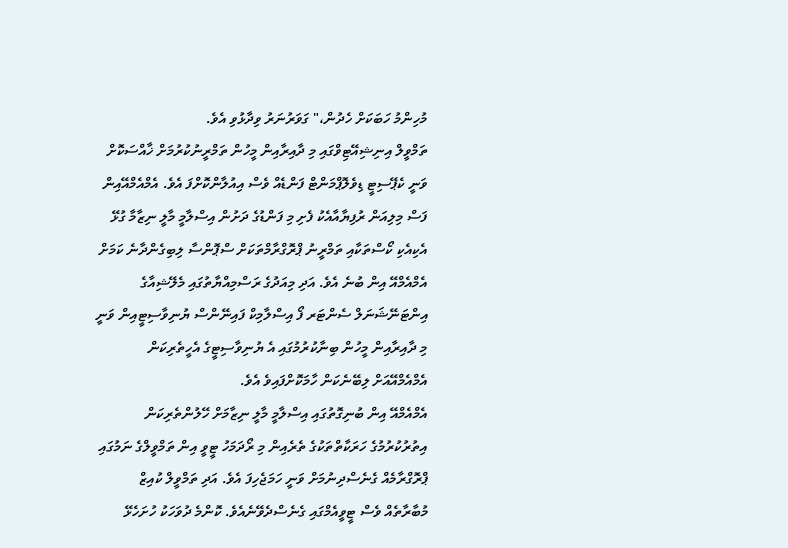މުހިންމު ހަބަކަށް ހެދުން،" ގަވަރުނަރު ވިދާޅުވި އެވެ.
ތަމްވީލް އިނިޝިއޭޓިވްގައި މި ދާއިރާއިން މީހުން ތަމްރީނުކުރުމަށް ޚާއްސަކޮށް ވަނީ ކެޕޭސިޓީ ޑިވެލޮޕްމަންޓް ފަންޑެއް ވެސް އިއުލާންކޮށްފަ އެވެ. އެމްއެމްއޭއިން ފަސް މިލިއަން ރުފިޔާއާއެކު ފެށި މި ފަންޑުގެ ދަށުން އިސްލާމީ މާލީ ނިޒާމާ ގުޅޭ އެކިއެކި ކޯސްތަކާއި ތަމްރީނު ޕްރޮގްރާމްތަކަށް ސްޕޮންސާ ލިބިގެންދާނެ ކަމަށް އެމްއެމްއޭ އިން ބުނެ އެވެ. އަދި މިއަދުގެ ރަސްމިއްޔާތުގައި މެލޭޝިއާގެ އިންޓަނޭޝަނަލް ސެންޓަރ ފޯ އިސްލާމިކް ފައިނޭންސް ޔުނިވާސިޓީއިން ވަނީ މި ދާއިރާއިން މީހުން ބިނާކުރުމުގައި އެ ޔުނިވާސިޓީގެ އެހީތެރިކަން އެމްއެމްއޭއަށް ލިބޭނެކަން ހާމަކޮށްފައިވެ އެވެ.
އެމްއެމްއޭ އިން ބުނިގޮތުގައި އިސްލާމީ މާލީ ނިޒާމަށް ހޭލުންތެރިކަން އިތުރުކުރުމުގެ ހަރަކާތްތަކުގެ ތެރެއިން މި ރޯދަމަހު ޓީވީ އިން ތަމްވީލްގެ ނަމުގައި ޕްރޮގްރާމެއް ގެނެސްދިނުމަށް ވަނީ ހަމަޖެހިފަ އެވެ. އަދި ތަމްވީލް ކުއިޒް މުބާރާތެއް ވެސް ޓީވީއެމްގައި ގެނެސްދެވޭނެއެވެ. ކޮންމެ ދުވަހަކު ހުށަހެޅޭ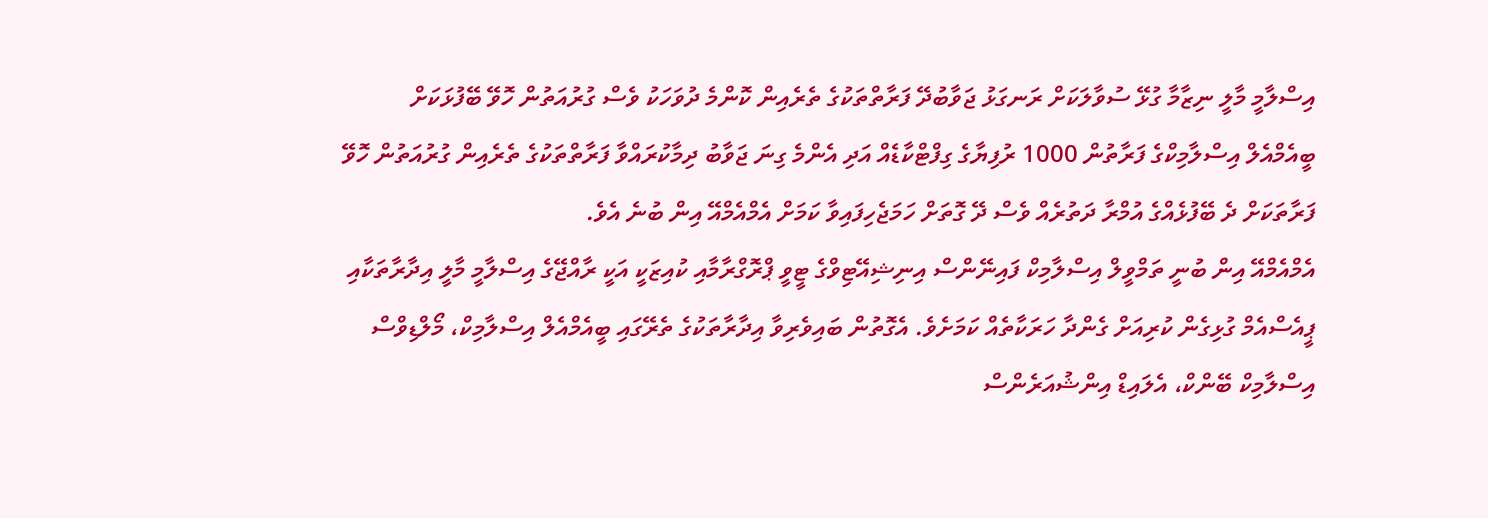އިސްލާމީ މާލީ ނިޒާމާ ގުޅޭ ސުވާލަކަށް ރަނގަޅު ޖަވާބުދޭ ފަރާތްތަކުގެ ތެރެއިން ކޮންމެ ދުވަހަކު ވެސް ގުރުއަތުން ހޮވޭ ބޭފުޅަކަށް ބީއެމްއެލް އިސްލާމިކްގެ ފަރާތުން 1000 ރުފިޔާގެ ގިފްޓްކާޑެއް އަދި އެންމެ ގިނަ ޖަވާބު ދިމާކުރައްވާ ފަރާތްތަކުގެ ތެރެއިން ގުރުއަތުން ހޮވޭ ފަރާތަކަށް ދެ ބޭފުޅެއްގެ އުމްރާ ދަތުރެއް ވެސް ދޭ ގޮތަށް ހަމަޖެހިފައިވާ ކަމަށް އެމްއެމްއޭ އިން ބުނެ އެވެ.
އެމްއެމްއޭ އިން ބުނީ ތަމްވީލް އިސްލާމިކް ފައިނޭންސް އިނިޝިއޭޓިވްގެ ޓީވީ ޕްރޮގްރާމާއި ކުއިޒަކީ އަކީ ރާއްޖޭގެ އިސްލާމީ މާލީ އިދާރާތަކާއި ޕީއެސްއެމް ގުޅިގެން ކުރިއަށް ގެންދާ ހަރަކާތެއް ކަމަށެވެ. އެގޮތުން ބައިވެރިވާ އިދާރާތަކުގެ ތެރޭގައި ބީއެމްއެލް އިސްލާމިކް، މޯލްޑިވްސް އިސްލާމިކް ބޭންކް، އެލައިޑް އިންޝުއަރެންސް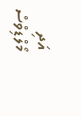އަދި މޯލްޑިވްސް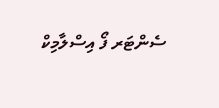ސެންޓަރ ފޯ އިސްލާމިކް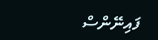ފައިނޭންސް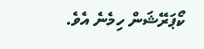ކޯޕަރޭޝަން ހިމެނެ އެވެ.